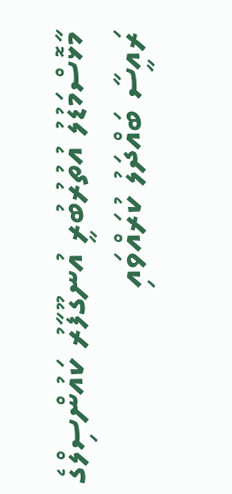މާޅޮސްމަޑުލު އުތުރުބުރީ އުނގޫފާރު ކައުންސިލްގެ ރައީސާ ބައްދަލު ކުރައްވައި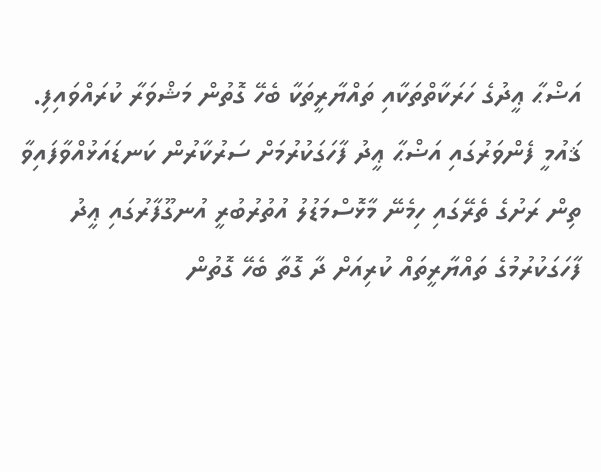އަޟްޙާ ޢީދުގެ ހަރަކާތްތަކާއި ތައްޔާރީތަކާ ބެހޭ ގޮތުން މަޝްވަރާ ކުރައްވައިފި.
ޤައުމީ ފެންވަރުގައި އަޟްޙާ ޢީދު ފާހަގަކުރުމަށް ސަރުކާރުން ކަނޑައަޅުއްވާފައިވާ ތިން ރަށުގެ ތެރޭގައި ހިމެނޭ މާޅޮސްމަޑުލު އުތުރުބުރީ އުނގޫފާރުގައި ޢީދު ފާހަގަކުރުމުގެ ތައްޔާރީތައް ކުރިއަށް ދާ ގޮތާ ބެހޭ ގޮތުން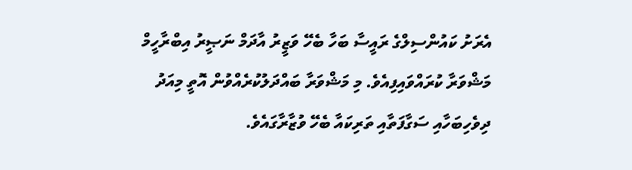އެރަށު ކައުންސިލްގެ ރައީސާ ބަހާ ބެހޭ ވަޒީރު އާދަމް ނަޞީރު އިބްރާހީމް މަޝްވަރާ ކުރައްވައިފިއެވެ. މި މަޝްވަރާ ބައްދަލުކުރެއްވުން އޮތީ މިއަދު ދިވެހިބަހާއި ސަގާފަތާއި ތަރިކައާ ބެހޭ ވުޒާރާގައެވެ.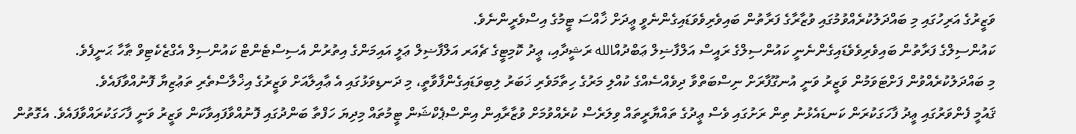ވަޒީރުގެ އަރިހުގައި މި ބައްދަލުކުރެއްވުމުގައި ވުޒާރާގެ ފަރާތުން ބައިވެރިވެވަޑައިގެންނެވީ ޢީދަށް ޚާއްސަ ޓީމުގެ އިސްވެރީންނެވެ.
ކައުންސިލްގެ ފަރާތުން ބައިވެރިވެވެޑައިގެންނެނީ ކައުންސިލްގެ ރައީސް އަލްފާޟިލް ޢަބްދުއްالله ރަޝީދާއި، ޢީދު ކޮމިޓީގެ ޗެއަރ އަލްފާޟިލް ޢަލީ އައިމަންގެ އިތުރުން އެސިސްޓެންޓް ކައުންސިލް އެގްޒެކެޓިވް ޠާހާ ޙަނީފެވެ.
މި ބައްދަލުކުރެއްވުން ފަށްޓަވަމުން ވަޒީރު ވަނީ އުނގޫފާރަށް ނިސްބަތްވާ ދިވެއްސެއްގެ ކުއްލި މަރުގެ ހިތާމަވެރި ޚަބަރު ލިބިވަޑައިގެންފާވާތީ، މި ދަނޑިވަޅުގައި އެ ޢާއިލާއަށް ވަޒީރުގެ އިޚްލާސްތެރި ތަޢުޒިޔާ ފޮނުއްވާފައެވެ.
ޤައުމީ ފެންވަރުގައި ޢީދު ފާހަގަކުރަން ކަނޑައެޅުނު ތިން ރަށުގައި ވެސް ޢީދުގެ ތައްޔާރީތައް ވިލަރެސް ކުރެއްވުމަށް ވުޒާރާއިން އިންސްޕެކްޝަން ޓީމުތައް މިދިޔަ ހަފްތާ ބަންދުގައި ފޮނުއްވާފައިވާކަން ވަޒީރު ވަނީ ފާހަގަކުރައްވާފައެވެ. އެގޮތުން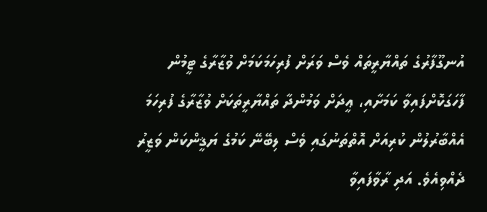އުނގޫފާރުގެ ތައްޔާރީތައް ވެސް ވަރަށް ފުރިހަމަކަމަށް ވުޒާރާގެ ޓީމުން ފާހަގަކޮށްފައިވާ ކަމަށާއި، ޢީދަށް ވަމުންދާ ތައްޔާރީތަކަށް ވުޒާރާގެ ފުރިހަމަ އެއްބާރުލުން ކުރިއަށް އޮތްތަނުގައި ވެސް ލިބޭނޭ ކަމުގެ ޔަޤީންކަން ވަޒީރު ދެއްވިއެވެ. އަދި ރާވާފައިވާ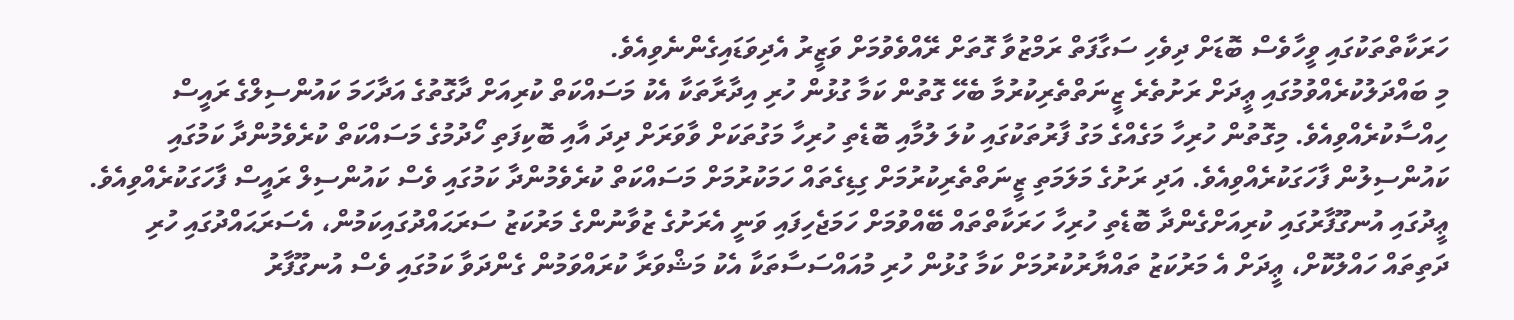ހަރަކާތްތަކުގައި ވީހާވެސް ބޮޑަށް ދިވެހި ސަގާފަތް ރަމްޒުވާ ގޮތަށް ރޭއްވެވުމަށް ވަޒީރު އެދިވަޑައިގެންނެވިއެވެ.
މި ބައްދަލުކުރެއްވުމުގައި ޢީދަށް ރަށުތެރެ ޒީނަތްތެރިކުރުމާ ބެހޭ ގޮތުން ކަމާ ގުޅުން ހުރި އިދާރާތަކާ އެކު މަސައްކަތް ކުރިއަށް ދާގޮތުގެ އަދާހަމަ ކައުންސިލްގެ ރައީސް ހިއްސާކުރެއްވިއެވެ. މިގޮތުން ހުރިހާ މަގެއްގެ މަގު ފާރުތަކުގައި ކުލަ ލުމާއި ބޮޑެތި ހުރިހާ މަގުތަކަށް ވާވަރަށް ދިދަ އާއި ބޮކިފަތި ހޯދުމުގެ މަސައްކަތް ކުރެވެމުންދާ ކަމުގައި ކައުންސިލުން ފާހަގަކުރެއްވިއެވެ. އަދި ރަށުގެ މަލަމަތި ޒީނަތްތެރިކުރުމަށް ގިޑިގެތައް ހަމަކުރުމަށް މަސައްކަތް ކުރެވެމުންދާ ކަމުގައި ވެސް ކައުންސިލް ރައީސް ފާހަގަކުރެއްވިއެވެ.
ޢީދުގައި އުނގޫފާރުގައި ކުރިއަށްގެންދާ ބޮޑެތި ހުރިހާ ހަރަކާތްތައް ބޭއްވުމަށް ހަމަޖެހިފައި ވަނީ އެރަށުގެ ޒުވާނުންގެ މަރުކަޒު ސަރަޙައްދުގައިކަމުން، އެސަރަޙައްދުގައި ހުރި ދަތިތައް ހައްލުކޮށް، ޢީދަށް އެ މަރުކަޒު ތައްޔާރުކުރުމަށް ކަމާ ގުޅުން ހުރި މުއައްސަސާތަކާ އެކު މަޝްވަރާ ކުރައްވަމުން ގެންދަވާ ކަމުގައި ވެސް އުނގޫފާރު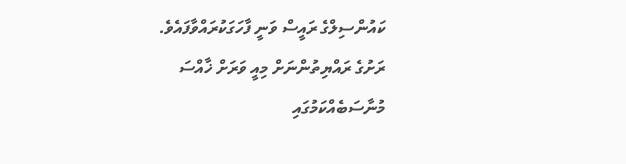ކައުންސިލްގެ ރައީސް ވަނީ ފާހަގަކުރައްވާފައެވެ.
ރަށުގެ ރައްޔިތުންނަށް މިއީ ވަރަށް ޚާއްސަ މުނާސަބެއްކަމުގައި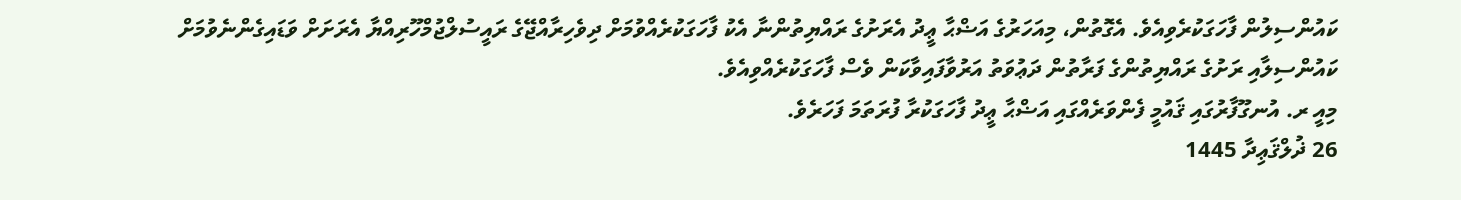ކައުންސިލުން ފާހަގަކުރެވިއެވެ. އެގޮތުން، މިއަހަރުގެ އަޟްޙާ ޢީދު އެރަށުގެ ރައްޔިތުންނާ އެކު ފާހަގަކުރެއްވުމަށް ދިވެހިރާއްޖޭގެ ރައީސުލްޖުމްހޫރިއްޔާ އެރަށަށް ވަޑައިގެންނެވުމަށް ކައުންސިލާއި ރަށުގެ ރައްޔިތުންގެ ފަރާތުން ދަޢުވަތު އަރުވާފައިވާކަން ވެސް ފާހަގަކުރެއްވިއެވެ.
މިއީ ރ. އުނގޫފާރުގައި ޤައުމީ ފެންވަރެއްގައި އަޟްޙާ ޢީދު ފާހަގަކުރާ ފުރަތަމަ ފަހަރެވެ.
26 ޛުލްޤަޢިދާ 1445